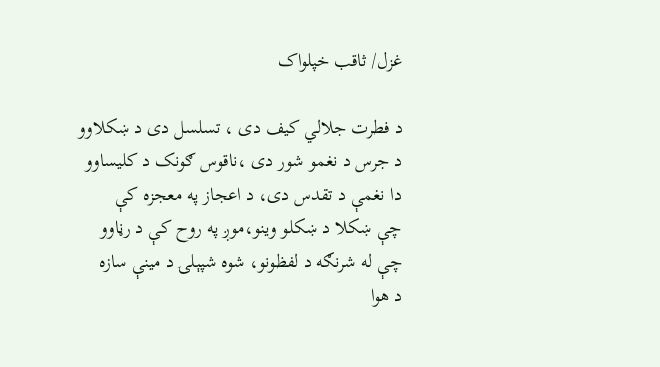غزل/ ثاقب خپلواک

د فطرت جلالي کیف دی ، تسلسل دی د ښکلاوو
د جرس د نغمو شور دی ،ناقوس ګونک د کلیساوو
دا نغمې د تقدس دی، د اعجاز په معجزه کې
چې ښکلا د ښکلو وینو،موږ په روح کې د رڼاوو
چې له شرنګه د لفظونو، شوه شپېلۍ د مینې سازه
د هوا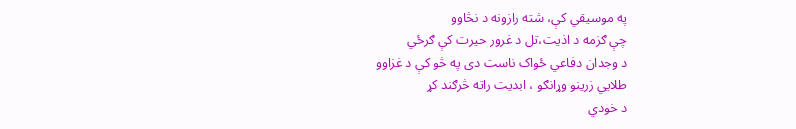په موسیقي کې، شته رازونه د نڅاوو
چې ګزمه د اذیت،تل د غرور حیرت کې ګرځي
د وجدان دفاعي ځواک ناست دی په څو کې د غزاوو
طلایي زرینو وړانګو ، ابدیت راته څرګند کړ
د خودي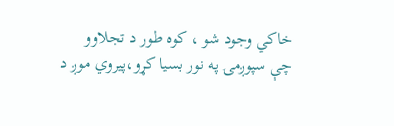خاکي وجود شو ، کوه طور د تجلاوو
چې سپوږمۍ په نور بسیا کړو،پیروي موږ د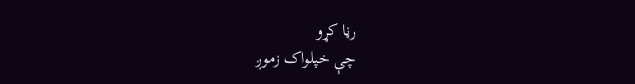رڼا کړو
چې خپلواک زموږ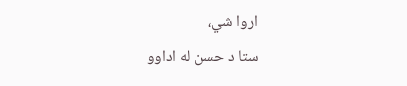اروا شي،
ستا د حسن له اداوو